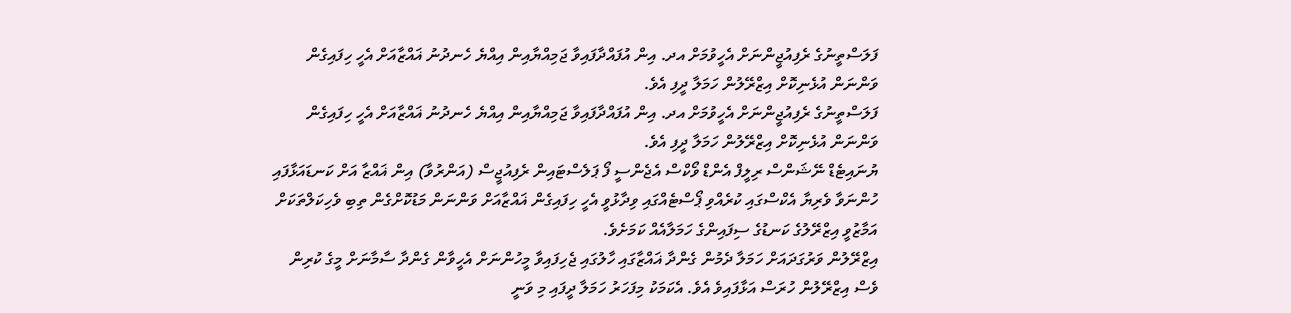ފަލަސްތީނުގެ ރެފިއުޖީންނަށް އެހީވުމަށް އދ. އިން އުފައްދާފައިވާ ޖަމިއްޔާއިން އިއްޔެ ހެނދުނު ޣައްޒާއަށް އެހީ ހިފައިގެން ވަންނަން އުޅެނިކޮށް އިޒްރޭލުން ހަމަލާ ދީފި އެވެ.
ފަލަސްތީނުގެ ރެފިއުޖީންނަށް އެހީވުމަށް އދ. އިން އުފައްދާފައިވާ ޖަމިއްޔާއިން އިއްޔެ ހެނދުނު ޣައްޒާއަށް އެހީ ހިފައިގެން ވަންނަން އުޅެނިކޮށް އިޒްރޭލުން ހަމަލާ ދީފި އެވެ.
ޔުނައިޓެޑް ނޭޝަންސް ރިލީފް އެންޑް ވޯކްސް އެޖެންސީ ފޯ ޕަލެސްޓައިން ރެފިއުޖީސް (އަންރުވާ) އިން ޣައްޒާ އަށް ކަނޑައަޅާފައި ހުންނަވާ ވެރިޔާ އެކްސްގައި ކުރެއްވި ޕޯސްޓެއްގައި ވިދާޅުވީ އެހީ ހިފައިގެން ޣައްޒާއަށް ވަންނަން މަޑުކޮށްގެން ތިބި ވެހިކަލްތަކަށް އަމާޒުވީ އިޒްރޭލުގެ ކަނޑުގެ ސިފައިންގެ ހަމަލާއެއް ކަމަށެވެ.
އިޒްރޭލުން ވަރުގަދައަށް ހަމަލާ ދެމުން ގެންދާ ޣައްޒާގައި ހާލުގައި ޖެހިފައިވާ މީހުންނަށް އެހީވާން ގެންދާ ސާމާނަށް މީގެ ކުރިން ވެސް އިޒްރޭލުން ހުރަސް އަޅާފައިވެ އެވެ. އެކަމަކު މިފަހަރު ހަމަލާ ދީފައި މި ވަނީ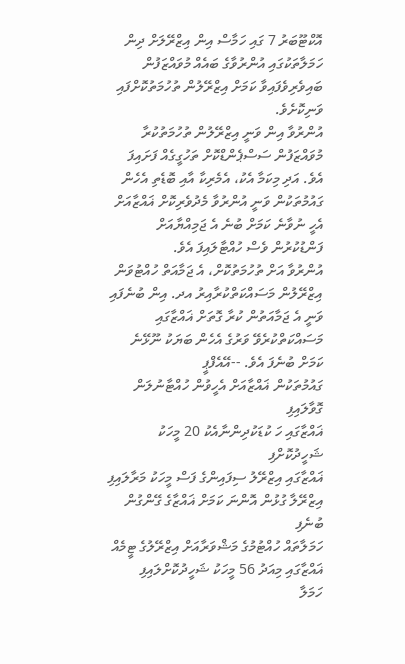އޮކްޓޫބަރު 7 ގައި ހަމާސް އިން އިޒްރޭލަށް ދިން ހަމަލާތަކުގައި އުންރުވާގެ ބައެއް މުވައްޒަފުން ބައިވެރިވެފައިވާ ކަމަށް އިޒްރޭލުން ތުހުމަތުކޮށްފައި ވަނިކޮށެވެ.
އުންރުވާ އިން ވަނީ އިޒްރޭލުން ތުހުމަތުކުރާ މުވައްޒަފުން ސަސްޕެންޑްކޮށް ތަހުގީގެއް ފަށައިފަ އެވެ. އަދި މިކަމާ އެކު، އެމެރިކާ އާއި ބޮޑެތި އެހެން ގައުމުތަކުން ވަނީ އުންރުވާ މެދުވެރިކޮށް ޣައްޒާއަށް އެހީ ނުވާނެ ކަމަށް ބުނެ އެ ޖަމިއްޔާއަށް ފަންޑުކުރުން ވެސް ހުއްޓާލައިފަ އެވެ.
އުންރުވާ އަށް ތުހުމަތުކޮށް، އެ ޖަމާއަތް ހުއްޓުވަން އިޒްރޭލުން މަސައްކަތްކުރާއިރު އދ. އިން ބުނެފައި ވަނީ އެ ޖަމާއަތުން ކުރާ ގޮތަށް ޣައްޒާގައި މަސައްކަތްކުރެވޭ ވަރުގެ އެހެން ބަޔަކު ނޫޅޭނެ ކަމަށް ބުނެފަ އެވެ. --އޭއެފްޕީ
ގައުމުތަކުން ޣައްޒާއަށް އެހީވުން ހުއްޓާނުލަން ގޮވާލައިފި
ޣައްޒާގައި ހަ ކުޑަކުދިންނާއެކު 20 މީހަކު ޝަހީދުކޮށްފި
ޣައްޒާގައި އިޒްރޭލު ސިފައިންގެ ފަސް މީހަކު މަރާލައިފި
އިޒްރޭލާ ގުޅުން އޮންނަ ކަމަށް ޣައްޒާގެ ގޭންގުން ބުނެފި
ހަމަލާތައް ހުއްޓުމުގެ މަޝްވަރާއަށް އިޒްރޭލުގެ ޓީމެއް
ޣައްޒާގައި މިއަދު 56 މީހަކު ޝަހީދުކޮށްލައިފި
ހަމަލާ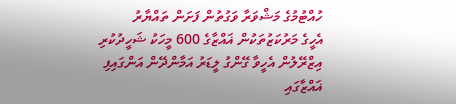ހުއްޓުމުގެ މަޝްވަރާ ވަގުތުން ފަށަން ތައްޔާރު
އެހީގެ މަރުކަޒުތަކުން ޣައްޒާގެ 600 މީހަކު ޝަހީދުކުރި
އިޒްރޭލުން އެހީވާ ގޭންގު ލީޑަރު އަމާންދޭން އަންގައިފި
ޣައްޒާގައި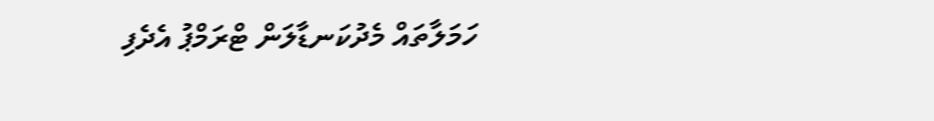ހަމަލާތައް މެދުކަނޑާލަން ޓްރަމްޕު އެދެފި